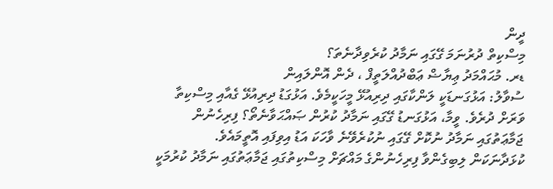ދީން
މިސްކިތް ދުރުނަމަ ގޭގައި ނަމާދު ކުރެވިދާނެތަ؟
ޑރ. މުޙައްމަދު ޢިޔާޟް ޢަބްދުއްލަތީފް ، ދެން އޮންލައިން
ސުވާލު: އަޅުގަނޑަކީ ލަންކާގައި ދިރިއުޅޭ މީހަކީމެވެ. އަޅުގަޑު ދިރިއުޅޭ ގެއާއި މިސްކިތާ ވަރަށް ދުރެވެ. ވީމާ، އަޅުގަނޑު ގޭގައި ނަމާދު ކުރުން ޞައްޙަވާނެތޯ؟ ފިރިހެނުން ޖަމާޢަތުގައި ނަމާދު ނުކޮށް ގޭގައި ނުކުރެވޭނެ ވާހަކަ އަޑު އިވިފައި އޮތީމައެވެ.
ކުޅަދާނަކަން ލިބިގެންވާ ފިރިހެނުންގެ މައްޗަށް މިސްކިތުގައި ޖަމާޢަތުގައި ނަމާދު ކުރުމަކީ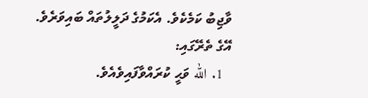ވާޖިބު ކަމެކެވެ. އެކަމުގެ ދަލީލުތައް ބައިވަރެވެ. އޭގެ ތެރޭގައި:
  1. الله ވަޙީ ކުރައްވާފައިވެއެވެ.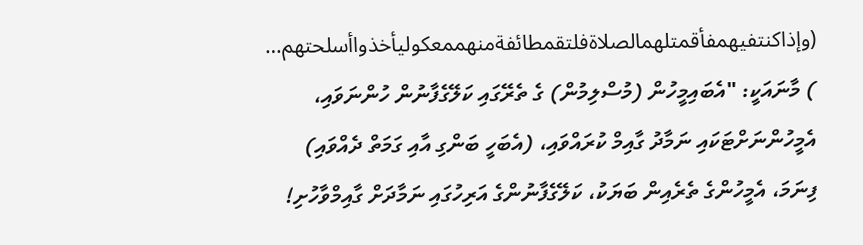(وإذاكنتفيهمفأقمتلهمالصلاةفلتقمطائفةمنهممعكوليأخذواأسلحتهم… ) މާނައަކީ: "އެބައިމީހުން (މުސްލިމުން) ގެ ތެރޭގައި ކަލޭގެފާނުން ހުންނަވައި، އެމީހުންނަށްޓަކައި ނަމާދު ގާއިމް ކުރައްވައި، (އެބަހީ ބަންގި އާއި ގަމަތް ދެއްވައި) ފިނަމަ، އެމީހުންގެ ތެރެއިން ބަޔަކު، ކަލޭގެފާނުންގެ އަރިހުގައި ނަމާދަށް ގާއިމްވާހުށި!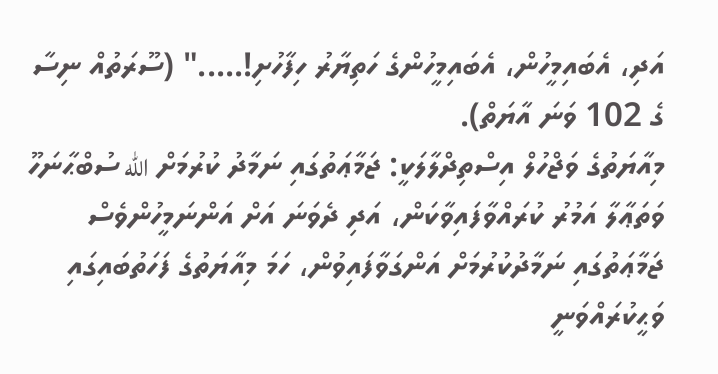އަދި، އެބައިމީހުން، އެބައިމީހުންގެ ހަތިޔާރު ހިފާހުށި!....." (ސޫރަތުއް ނިސާ ގެ 102 ވަނަ އާޔަތް).
މިއާޔަތުގެ ވަޖްހުލް އިސްތިދްލާލަކީ: ޖަމާޢަތުގައި ނަމާދު ކުރުމަށް الله ސުބްޙާނަހޫ ވަތަޢާލާ އަމުރު ކުރައްވާފައިވާކަން، އަދި ދެވަނަ އަށް އަންނަމީހުންވެސް ޖަމާޢަތުގައި ނަމާދުކުރުމަށް އަންގަވާފައިވުން، ހަމަ މިއާޔަތުގެ ފަހަތުބައިގައި ވަޙީކުރައްވަނީ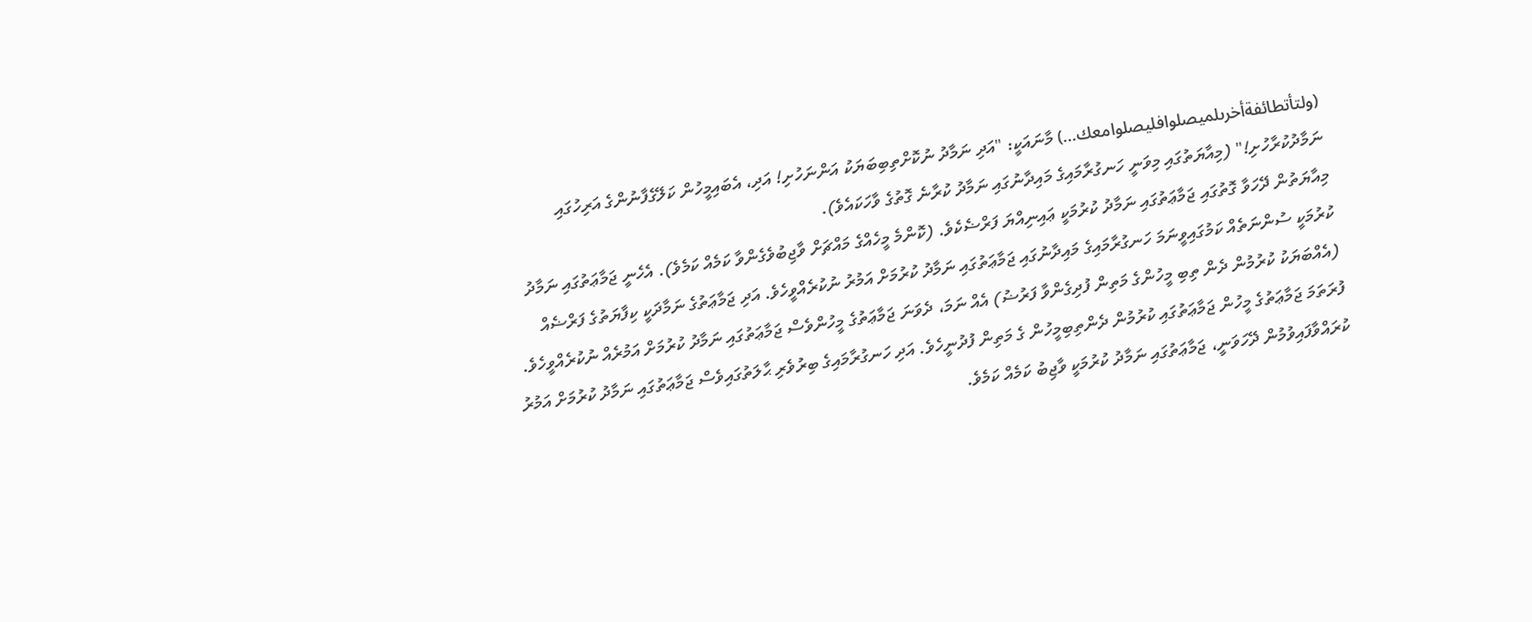(ولتأتطائفةأخرىلميصلوافليصلوامعك…) މާނައަކީ: "އަދި ނަމާދު ނުކޮށްތިބިބަޔަކު އަންނަހުށި! އަދި، އެބައިމީހުން ކަލޭގެފާނުންގެ އަރިހުގައި ނަމާދުކުރާހުށި!" (މިއާޔަތުގައި މިވަނީ ހަނގުރާމައިގެ މައިދާނުގައި ނަމާދު ކުރާނެ ގޮތުގެ ވާހަކައެވެ).
މިއާޔަތުން ދޭހަވާ ގޮތުގައި ޖަމާޢަތުގައި ނަމާދު ކުރުމަކީ ޢައިނިއްޔަ ފަރްޟެކެވެ. (ކޮންމެ މީހެއްގެ މައްޗަށް ވާޖިބުވެގެންވާ ކަމެއް ކަމެވެ). އެހެނީ ޖަމާޢަތުގައި ނަމާދު ކުރުމަކީ ސުންނަތެއް ކަމުގައިވީނަމަ ހަނގުރާމައިގެ މައިދާނުގައި ޖަމާޢަތުގައި ނަމާދު ކުރުމަށް އަމުރު ނުކުރެއްވީހެވެ. އަދި ޖަމާޢަތުގެ ނަމާދަކީ ކިފާޔަތުގެ ފަރްޟެއް (އެއްބަޔަކު ކުރުމުން ދެން ތިބި މީހުންގެ މަތިން ފުދިގެންވާ ފަރުޟު) އެއް ނަމަ، ދެވަނަ ޖަމާޢަތުގެ މީހުންވެސް ޖަމާޢަތުގައި ނަމާދު ކުރުމަށް އަމުރެއް ނުކުރެއްވީހެވެ. ފުރަތަމަ ޖަމާޢަތުގެ މީހުން ޖަމާޢަތުގައި ކުރުމުން ދެންތިބިމީހުން ގެ މަތިން ފުދުނީހެވެ. އަދި ހަނގުރާމައިގެ ބިރުވެރި ޙާލަތުގައިވެސް ޖަމާޢަތުގައި ނަމާދު ކުރުމަށް އަމުރު ކުރައްވާފައިވުމުން ދޭހަވަނީ، ޖަމާޢަތުގައި ނަމާދު ކުރުމަކީ ވާޖިބު ކަމެއް ކަމެވެ.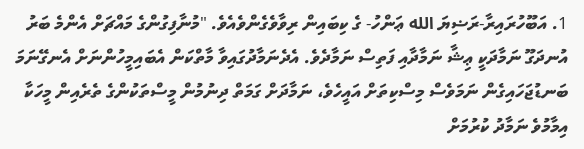1. އަބޫހުރައިރާ-ރަޟިޔަ الله ޢަންހު- ގެ ކިބައިން ރިވާވެގެންވެއެވެ. "މުނާފިގުންގެ މައްޗަށް އެންމެ ބަރު އުނދަގޫ ނަމާދަކީ ޢިޝާ ނަމާދާއި ފަތިސް ނަމާދެވެ. އެދެނަމާދުގައިވާ މާތްކަން އެބައިމީހުންނަށް އެނގޭނަމަ ބަނޑުޖަހައިގެން ނަމަވެސް މިސްކިތަށް އައީހެވެ، ނަމާދަށް ގަމަތް ދިނުމުން މީސްތަކުންގެ ތެރެއިން މީހަކާ އިމާމުވެ ނަމާދު ކުރުމަށް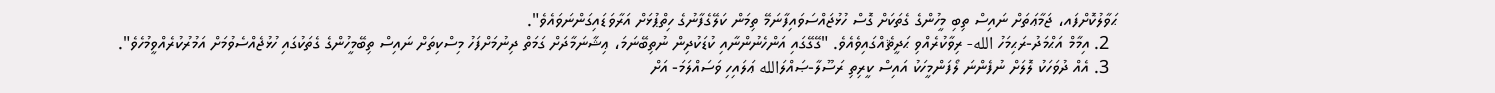ޙަވާލުކޮށްފައ، ޖަމާޢަތަށް ނައިސް ތިބި މީހުންގެ ގެތަކަށް ގޮސް ހުޅުޖައްސަވައިފާނަމޭ ތިމަން ކަލޭގެފާނުގެ ހިތްޕުޅަށް އަރާވަޑައިގަންނަވައެވެ".
  2. އިމާމް އަޙްމަދު-ރަޙިމަހު الله- ރިވާކުރެއްވި ޙަދީޘެއްގައިވެއެވެ. "ގޭގޭގައި އަންހެނުންނާއި ކުޑަކުދިން ނުތިބޭނަމަ، ޢިޝާނަމާދަށް ގަމަތް ދިނުމަށްފަހު މިސްކިތަށް ނައިސް ތިބޭމީހުންގެ ގެތަކުގައި ހުޅުޖެއްސެވުމަށް އަމުރުކުރެއްވީމުހެވެ".
  3. އެއް ދުވަހަކު ލޮލަށް ނުފެންނަ ލޯފަންމީހަކު އައިސް ކީރިތި ރަސޫލާ-ޞައްލަالله ޢަލައިހި ވަސައްލަމަ- އަށް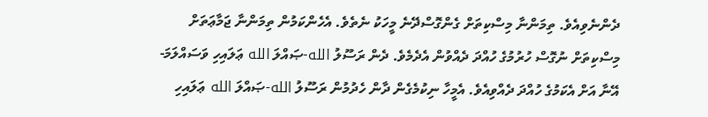ދެންނެވިއެވެ. ތިމަންނާ މިސްކިތަށް ގެންގޮސްދޭނެ މީހަކު ނެތެވެ. އެހެންކަމުން ތިމަންނާ ޖަމާޢަތަށް މިސްކިތަށް ނުގޮސް ހުރުމުގެ ހުއްދަ ދެއްވުން އެދެމެވެ. ދެން ރަސޫލު الله-ޞައްލަ الله ޢަލައިހި ވަސައްލަމަ- އޭނާ އަށް އެކަމުގެ ހުއްދަ ދެއްވިއެވެ. އެމީހާ ނިކުމެގެން ދާން ހެދުމުން ރަސޫލު الله-ޞައްލަ الله ޢަލައިހި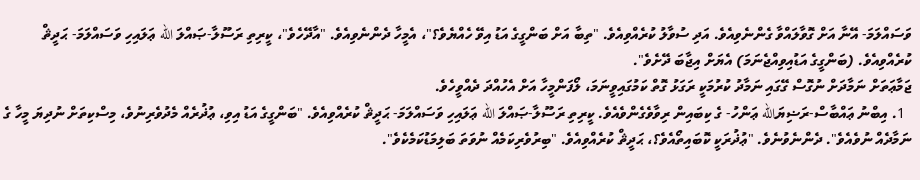ވަސައްލަމަ- އޭނާ އަށް ގޮވާލައްވާ ގެންނެވިއެވެ. އަދި ސުވާލު ކުރެއްވިއެވެ. "ތިބާ އަށް ބަންގީގެ އަޑު އިވޭ ހެއްޔެވެ؟"، އެމީހާ ދެންނެވިއެވެ. "އާދޭހެވެ"، ކީރިތި ރަސޫލާ-ޞައްލަ الله ޢަލައިހި ވަސައްލަމަ- ޙަދީޘް ކުރެއްވިއެވެ. (ބަންގީގެ އަޑުއިވިއްޖެނަމަ) އެޔަށް އިޖާބަ ދޭށެވެ".
ޖަމާޢަތަށް ނަމާދަށް ނުގޮސް ގޭގައި ނަމާދު ކުރުމަކީ ރަގަޅު ގޮތް ކަމުގައިވީނަމަ، ލޯފަންމީހާ އަށް އެހުއްދަ ދެއްވީހެވެ.
  1. އިބްނު ޢައްބާސް-ރަޟިޔަالله ޢަންހު- ގެ ކިބައިން ރިވާވެގެންވެއެވެ. ކީރިތި ރަސޫލާ-ޞައްލަ الله ޢަލައިހި ވަސައްލަމަ- ޙަދީޘް ކުރެއްވިއެވެ. "ބަންގީގެ އަޑު އިވި، ޢުޛުރެއް މެދުވެރިނުވެ، މިސްކިތަށް ނުދިޔަ މީހާ ގެ ނަމާދެއް ނުވެއެވެ". ދެންނެވުނެވެ. "ޢުޛުރަކީ ކޮބައިތޯއެވެ؟، ޙަދީޘް ކުރެއްވިއެވެ. "ބިރުވެރިކަމެއް ނުވަތަ ބަލިމަޑުކަމެކެވެ".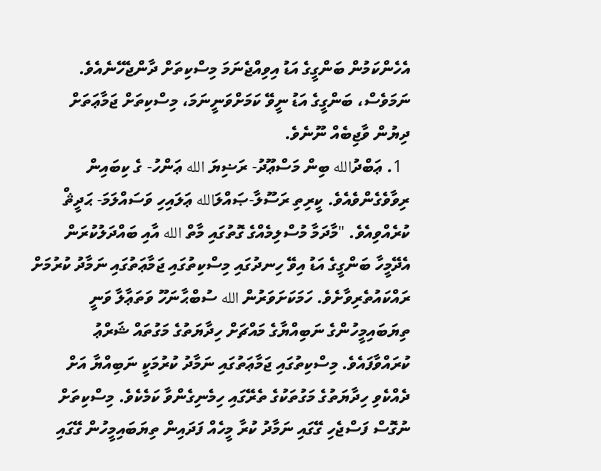އެހެންކަމުން ބަންގީގެ އަޑު އިވިއްޖެނަމަ މިސްކިތަށް ދާންޖެހޭނެއެވެ. ނަމަވެސް، ބަންގީގެ އަޑު ނީވޭ ކަމަށްވަނީނަމަ، މިސްކިތަށް ޖަމާޢަތަށް ދިޔުން ވާޖިބެއް ނޫނެވެ.
  1. ޢަބްދުالله ބިން މަސްޢޫދު- ރަޟިޔަ الله ޢަންހު- ގެ ކިބައިން ރިވާވެގެންވެއެވެ. ކީރިތި ރަސޫލާ-ޞައްލަالله ޢަލައިހި ވަސައްލަމަ- ޙަދީޘް ކުރެއްވިއެވެ. "މާދަމާ މުސްލިމެއްގެ ގޮތުގައި މާތް الله އާއި ބައްދަލުކުރަން އެދޭމީހާ ބަންގީގެ އަޑު އިވޭ ހިނދުގައި މިސްކިތުގައި ޖަމާޢަތުގައި ނަމާދު ކުރުމަށް ރައްކައުތެރިވާށެވެ. ހަމަކަށަވަރުން الله ސުބްޙާނަހޫ ވަތަޢާލާ ވަނީ ތިޔަބައިމީހުންގެ ނަބިއްޔާގެ މައްޗަށް ހިދާޔަތުގެ މަގުތައް ޝަރްޢު ކުރައްވާފައެވެ. މިސްކިތުގައި ޖަމާޢަތުގައި ނަމާދު ކުރުމަކީ ނަބިއްޔާ އަށް ދެއްކެވި ހިދާޔަތުގެ މަގުތަކުގެ ތެރޭގައި ހިމެނިގެންވާ ކަމެކެވެ. މިސްކިތަށް ނުގޮސް ފަސްޖެހި ގޭގައި ނަމާދު ކުރާ މީހެއް ފަދައިން ތިޔަބައިމީހުން ގޭގައި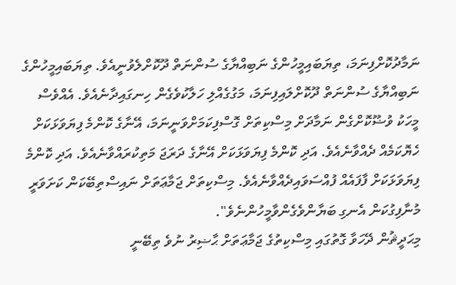ނަމާދުކޮށްފިނަމަ، ތިޔަބައިމީހުންގެ ނަބިއްޔާގެ ސުންނަތް ދޫކޮށްލެވުނީއެވެ. ތިޔަބައިމީހުންގެ ނަބިއްޔާގެ ސުންނަތް ދޫކޮށްލައިފިނަމަ، މަގުގެއްލި ހަލާކުވެގެން ހިނގައިދާނެއެވެ. އެއްވެސް މީހަކު ވުޟޫކޮށްގެން ނަމާދަށް މިސްކިތަށް ގޮސްފިކަމަށްވަނީނަމަ، އޭނާގެ ކޮންމެ ފިޔަވަޅަކަށް ހެޔޮކަމެއް ދެއްވާނެއެވެ. އަދި ކޮންމެ ފިޔަވަޅަކަށް އޭނާގެ ދަރަޖަ މަތިކުރައްވާނެއެވެ. އަދި ކޮންމެ ފިޔަވަޅަކަށް ފާފައެއް ފުއްސަވައިދެއްވާނެއެވެ. މިސްކިތަށް ޖަމާޢަތަށް ނައިސްތިބޭކަން ކަށަވަރީ މުނާފިގުކަން އެނގި ބަޔާންވެގެންވާމީހުންނެވެ".
މިޙަދީޘުން ދޭހަވާ ގޮތުގައި މިސްކިތުގެ ޖަމާޢަތަށް ޙާޟިރު ނުވެ ތިބޭނީ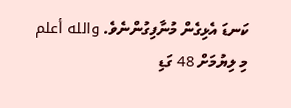ކަނޑަ އެޅިގެން މުނާފިގުންނެވެ. والله أعلم
މި ލިޔުމަށް 48 ގަޑި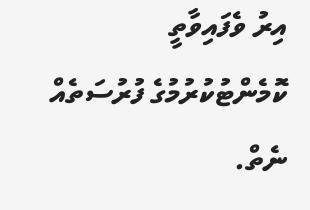އިރު ވެފައިވާތީ ކޮމެންޓުކުރުމުގެ ފުރުސަތެއް ނެތް.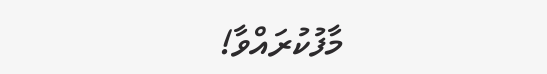މާފުކުރައްވާ!